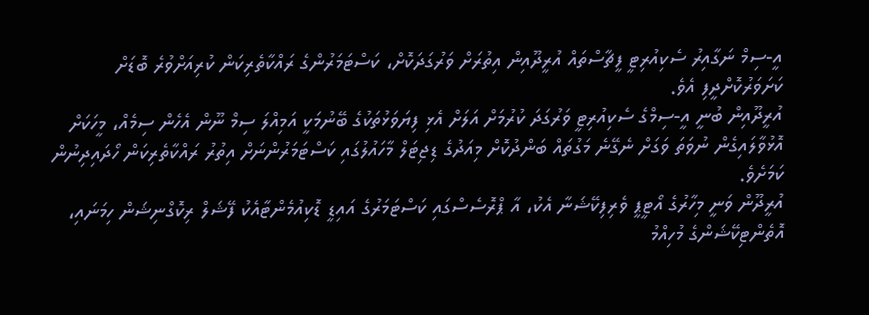އީ-ސިމް ނަގާއިރު ސެކިއުރިޓީ ފީޗާސްތައް އުރީދޫއިން އިތުރަށް ވަރުގަދަކޮށް، ކަސްޓަމަރުންގެ ރައްކާތެރިކަން ކުރިއަށްވުރެ ބޮޑަށް ކަށަވަރުކޮށްދީފި އެވެ.
އުރީދޫއިން ބުނީ އީ-ސިމްގެ ސެކިއުރިޓީ ވަރުގަދަ ކުރުމަށް އަލަށް އެޅި ފިޔަވަޅުތަކުގެ ބޭނުމަކީ އަމިއްލަ ސިމް ނޫން އެހެން ސިމެއް، މީހަކަށް އޮޅުވާލައިގެން ނުވަތަ ވަގަށް ނެގޭނެ މަގުތައް ބަންދުކޮށް މިއަދުގެ ޑިޖިޓަލް މާހައުލުގައި ކަސްޓަމަރުންނަށް އިތުރު ރައްކާތެރިކަން ހޯދައިދިނުން ކަމަށެވެ.
އުރީދޫން ވަނީ މިހާރުގެ އޯޓީޕީ ވެރިފިކޭޝަނާ އެކު، އާ ޕްރޮސެސްގައި ކަސްޓަމަރުގެ އައިޑީ ޑޮކިއުމެންޓާއެކު ފޭޝަލް ރިކޮގްނިޝަން ހިމަނައި، އޮތެންޓިކޭޝަންގެ މުހިއްމު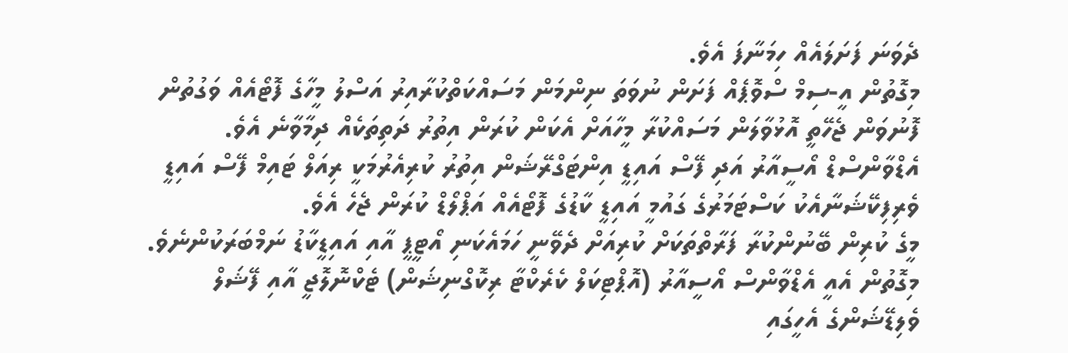ދެވަނަ ފަށަލައެއް ހިމަނާފަ އެވެ.
މިގޮތުން އީ-ސިމް ސްވޮޕެއް ފަށަން ނުވަތަ ނިންމަން މަސައްކަތްކުރާއިރު އަސްލު މީހާގެ ފޮޓޯއެއް ވަގުތުން ފޮނުވަން ޖެހޭތީ އޮޅުވާލަން މަސައްކުރާ މީހާއަށް އެކަން ކުރަން އިތުރު ދަތިތަކެއް ދިމާވާނެ އެވެ.
އެޑްވާންސްޑް އޯސީއާރު އަދި ފޭސް އައިޑީ އިންޓަގްރޭޝަން އިތުރު ކުރިއެރުމަކީ ރިއަލް ޓައިމް ފޭސް އައިޑީ ވެރިފިކޭޝަނާއެކު ކަސްޓަމަރުގެ ގައުމީ އައިޑީ ކާޑުގެ ފޮޓޯއެއް އަޕްލޯޑް ކުރަން ޖެހެ އެވެ.
މީގެ ކުރިން ބޭނުންކުރާ ފަރާތްތަކަށް ކުރިއަށް ދެވޭނީ ހަމައެކަނި އޯޓީޕީ އާއި އައިޑީކާޑު ނަމްބަރަކުންނެވެ. މިގޮތުން އެއީ އެޑްވާންސް އޯސީއާރު (އޮޕްޓިކަލް ކެރެކްޓާ ރިކޮގްނިޝަން) ޓެކްނޮލޮޖީ އާއި ފޭޝަލް ވެލިޑޭޝަންގެ އެހީގައި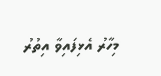މިހާރު އެޅިފައިވާ އިތުރު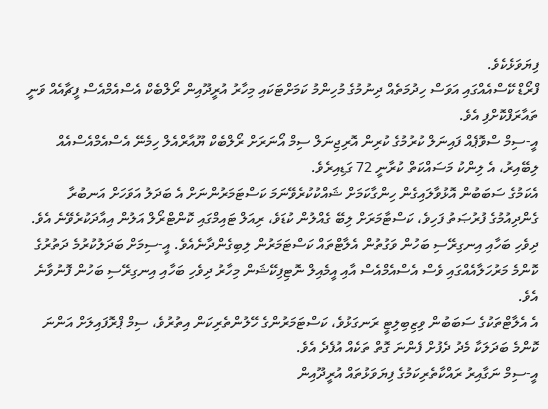ފިޔަވަޅެކެވެ.
ފްރޯޑް ކޭސްއެއްގައި އަވަސް ހިދުމަތެއް ދިނުމުގެ މުހިންމު ކަމަށްޓަކައި މިހާރު އުރީދޫއިން ރޯލްބެކް އެސްއެމްއެސް ފީޗާއެއް ވަނީ ތައާރަފްކޮށްފި އެވެ.
އީ-ސިމް ސްވޮޕެއް ފައިނަލް ކުރުމުގެ ކުރިން އޮރިޖިނަލް ސިމް އޯނަރަށް ރޯލްބެކް ޔޫއާރްއެލް ހިމެނޭ އެސްއެމްއެސްއެއް ލިބޭއިރު، އެ ލިންކު މަސައްކަތް ކުރާނީ 72 ގަޑިއިރެވެ.
އެކަމުގެ ސަބަބުން އޮޅުވާލައިގެން ހިންގާކަމަށް ޝައްކުކުރެވޭނަމަ ކަސްޓަމަރުންނަށް އެ ބަދަލު އަވަހަށް އަނބުރާ ގެންދިއުމުގެ ފުރުޞަތު ފަހިވެ، ކަސްޓާމަރަށް ލިބޭ ގެއްލުން ކުޑަވެ، ރިއަލް ޓައިމްގައި ކޮންޓްރޯލް އަލުން އިއާދަކުރެވޭނެ އެވެ.
ދިވެހި ބަހާއި އިނގިރޭސި ބަހުން ވަގުތުން އެލާޓްތައް ކަސްޓަމަރުން ލިބިގެންދާނެއެވެ. އީ-ސިމަށް ބަދަލުކުރުމެ ދަތުރުގެ ކޮންމެ މަރުހަލާއެއްގައި ވެސް އެސްއެމްއެސް އާއި އީމެއިލް ނޮޓިފިކޭޝަން މިހާރު ދިވެހި ބަހާއި އިނގިރޭސި ބަހުން ފޮނުވާނެ އެވެ.
އެ އެލާޓްތަކުގެ ސަބަބުން ވިޒިބިލިޓީ ރަނގަޅުވެ، ކަސްޓަމަރުންގެ ހޭލުންތެރިކަން އިތުރުވެ، ސިމް ޕްރޮފައިލަށް އަންނަ ކޮންމެ ބަދަލަކާ މެދު ދެފުށް ފެންނަ ގޮތް ތަކެއް އުފެދެ އެވެ.
އީ-ސިމް ނަގާއިރު ރައްކާތެރިކަމުގެ ފިޔަވަޅުތައް އުރީދޫއިން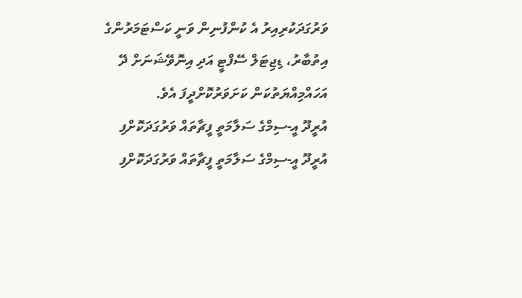ވަރުގަދަކުރިއިރު އެ ކުންފުނިން ވަނީ ކަސްޓަމަރުންގެ އިތުބާރު، ޑިޖިޓަލް ސޭފްޓީ އަދި އިނޮވޭޝަނަށް ދޭ އަހައްމިއްޔަތުކަން ކަށަވަރުކޮށްދީފަ އެވެ.
އުރީދޫ އީ-ސިމްގެ ސަލާމަތީ ފީޗާތައް ވަރުގަދަކޮށްފި އުރީދޫ އީ-ސިމްގެ ސަލާމަތީ ފީޗާތައް ވަރުގަދަކޮށްފި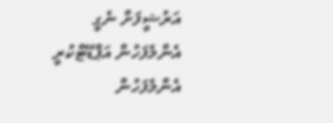އަރުޝީފަށް ނެގީ
އެންމެފަހުން އަޕްޑޭޓްކުރީ
އެންމެފަހުން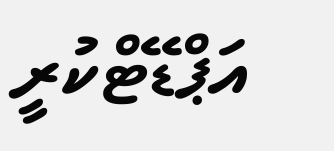އަޕްޑޭޓްކުރީ